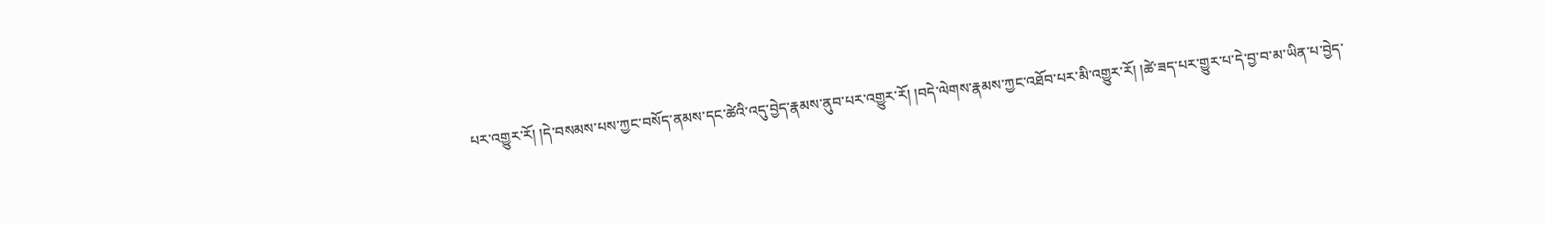པར་འགྱུར་རོ། །དེ་བསམས་པས་ཀྱང་བསོད་ནམས་དང་ཚེའི་འདུ་བྱེད་རྣམས་ནུབ་པར་འགྱུར་རོ། །བདེ་ལེགས་རྣམས་ཀྱང་འཐོབ་པར་མི་འགྱུར་རོ། །ཚེ་ཟད་པར་གྱུར་པ་དེ་བྱ་བ་མ་ཡིན་པ་བྱེད་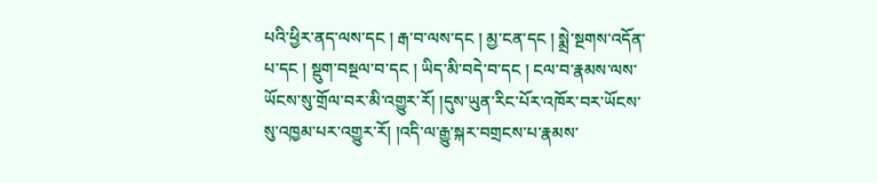པའི་ཕྱིར་ནད་ལས་དང ། རྒ་བ་ལས་དང ། མྱ་ངན་དང ། སྨྲེ་སྔགས་འདོན་པ་དང ། སྡུག་བསྔལ་བ་དང ། ཡིད་མི་བདེ་བ་དང ། ངལ་བ་རྣམས་ལས་ཡོངས་སུ་གྲོལ་བར་མི་འགྱུར་རོ། །དུས་ཡུན་རིང་པོར་འཁོར་བར་ཡོངས་སུ་འཁྱམ་པར་འགྱུར་རོ། །འདི་ལ་རྒྱུ་སྐར་བགྲངས་པ་རྣམས་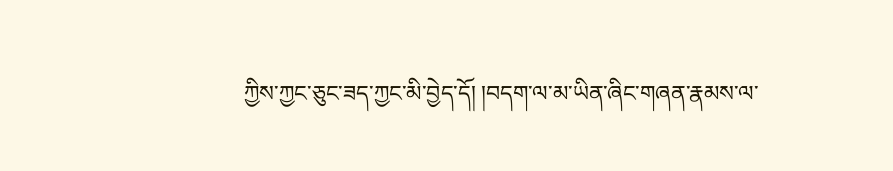ཀྱིས་ཀྱང་ཅུང་ཟད་ཀྱང་མི་བྱེད་དོ། །བདག་ལ་མ་ཡིན་ཞིང་གཞན་རྣམས་ལ་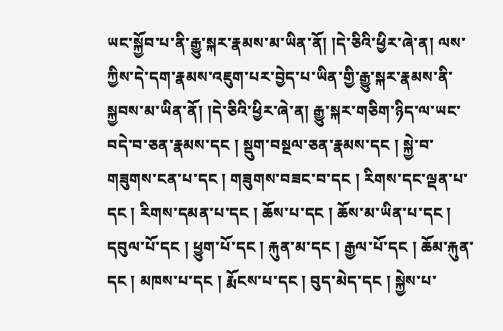ཡང་སྐྱོབ་པ་ནི་རྒྱུ་སྐར་རྣམས་མ་ཡིན་ནོ། །དེ་ཅིའི་ཕྱིར་ཞེ་ན། ལས་ཀྱིས་དེ་དག་རྣམས་འཇུག་པར་བྱེད་པ་ཡིན་གྱི་རྒྱུ་སྐར་རྣམས་ནི་སྐྱབས་མ་ཡིན་ནོ། །དེ་ཅིའི་ཕྱིར་ཞེ་ན། རྒྱུ་སྐར་གཅིག་ཉིད་ལ་ཡང་བདེ་བ་ཅན་རྣམས་དང ། སྡུག་བསྔལ་ཅན་རྣམས་དང ། སྐྱེ་བ་གཟུགས་ངན་པ་དང ། གཟུགས་བཟང་བ་དང ། རིགས་དང་ལྡན་པ་དང ། རིགས་དམན་པ་དང ། ཆོས་པ་དང ། ཆོས་མ་ཡིན་པ་དང ། དབུལ་པོ་དང ། ཕྱུག་པོ་དང ། རྐུན་མ་དང ། རྒྱལ་པོ་དང ། ཆོམ་རྐུན་དང ། མཁས་པ་དང ། རྨོངས་པ་དང ། བུད་མེད་དང ། སྐྱེས་པ་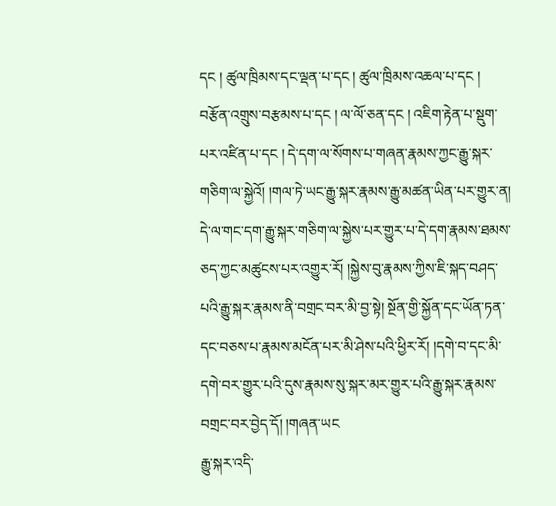དང ། ཚུལ་ཁྲིམས་དང་ལྡན་པ་དང ། ཚུལ་ཁྲིམས་འཆལ་པ་དང ། བརྩོན་འགྲུས་བརྩམས་པ་དང ། ལ་ལོ་ཅན་དང ། འཇིག་རྟེན་པ་སྡུག་པར་འཛིན་པ་དང ། དེ་དག་ལ་སོགས་པ་གཞན་རྣམས་ཀྱང་རྒྱུ་སྐར་གཅིག་ལ་སྐྱེའོ། །གལ་ཏེ་ཡང་རྒྱུ་སྐར་རྣམས་རྒྱུ་མཚན་ཡིན་པར་གྱུར་ན། དེ་ལ་གང་དག་རྒྱུ་སྐར་གཅིག་ལ་སྐྱེས་པར་གྱུར་པ་དེ་དག་རྣམས་ཐམས་ཅད་ཀྱང་མཚུངས་པར་འགྱུར་རོ། །སྐྱེས་བུ་རྣམས་ཀྱིས་ཇི་སྐད་བཤད་པའི་རྒྱུ་སྐར་རྣམས་ནི་བགྲང་བར་མི་བྱ་སྟེ། སྔོན་གྱི་སྐྱོན་དང་ཡོན་ཏན་དང་བཅས་པ་རྣམས་མངོན་པར་མི་ཤེས་པའི་ཕྱིར་རོ། །དགེ་བ་དང་མི་དགེ་བར་གྱུར་པའི་དུས་རྣམས་སུ་སྐར་མར་གྱུར་པའི་རྒྱུ་སྐར་རྣམས་བགྲང་བར་བྱེད་དོ། །གཞན་ཡང
རྒྱུ་སྐར་འདི་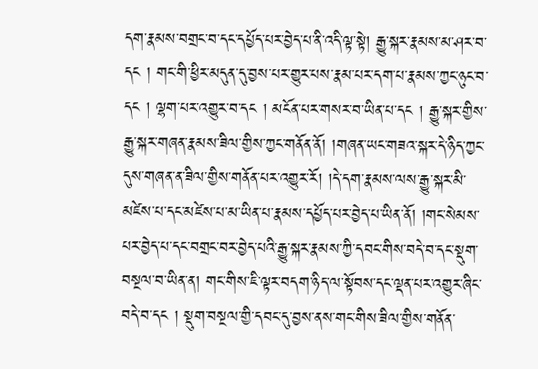དག་རྣམས་བགྲང་བ་དང་དཔྱོད་པར་བྱེད་པ་ནི་འདི་ལྟ་སྟེ། རྒྱུ་སྐར་རྣམས་མ་ཤར་བ་དང ། གང་གི་ཕྱིར་མདུན་དུ་བྱས་པར་གྱུར་པས་རྣམ་པར་དག་པ་རྣམས་ཀྱང་ཉུང་བ་དང ། ལྷག་པར་འགྱུར་བ་དང ། མངོན་པར་གསར་བ་ཡིན་པ་དང ། རྒྱུ་སྐར་གྱིས་རྒྱུ་སྐར་གཞན་རྣམས་ཟིལ་གྱིས་ཀྱང་གནོན་ནོ། །གཞན་ཡང་གཟའ་སྐར་དེ་ཉིད་ཀྱང་དུས་གཞན་ན་ཟིལ་གྱིས་གནོན་པར་འགྱུར་རོ། །དེ་དག་རྣམས་ལས་རྒྱུ་སྐར་མི་མཛེས་པ་དང་མཛེས་པ་མ་ཡིན་པ་རྣམས་དཔྱོད་པར་བྱེད་པ་ཡིན་ནོ། །གང་སེམས་པར་བྱེད་པ་དང་བགྲང་བར་བྱེད་པའི་རྒྱུ་སྐར་རྣམས་ཀྱི་དབང་གིས་བདེ་བ་དང་སྡུག་བསྔལ་བ་ཡིན་ན། གང་གིས་ཇི་ལྟར་བདག་ཉིད་ལ་སྟོབས་དང་ལྡན་པར་འགྱུར་ཞིང་བདེ་བ་དང ། སྡུག་བསྔལ་གྱི་དབང་དུ་བྱས་ནས་གང་གིས་ཟིལ་གྱིས་གནོན་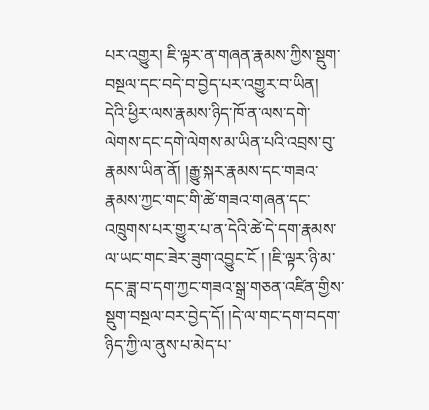པར་འགྱུར། ཇི་ལྟར་ན་གཞན་རྣམས་ཀྱིས་སྡུག་བསྔལ་དང་བདེ་བ་བྱེད་པར་འགྱུར་བ་ཡིན། དེའི་ཕྱིར་ལས་རྣམས་ཉིད་ཁོ་ན་ལས་དགེ་ལེགས་དང་དགེ་ལེགས་མ་ཡིན་པའི་འབྲས་བུ་རྣམས་ཡིན་ནོ། །རྒྱུ་སྐར་རྣམས་དང་གཟའ་རྣམས་ཀྱང་གང་གི་ཚེ་གཟའ་གཞན་དང་འཁྲུགས་པར་གྱུར་པ་ན་དེའི་ཚེ་དེ་དག་རྣམས་ལ་ཡང་གང་ཟེར་ཟུག་འབྱུང་ངོ ། །ཇི་ལྟར་ཉི་མ་དང་ཟླ་བ་དག་ཀྱང་གཟའ་སྒྲ་གཅན་འཛིན་གྱིས་སྡུག་བསྔལ་བར་བྱེད་དོ། །དེ་ལ་གང་དག་བདག་ཉིད་ཀྱི་ལ་ནུས་པ་མེད་པ་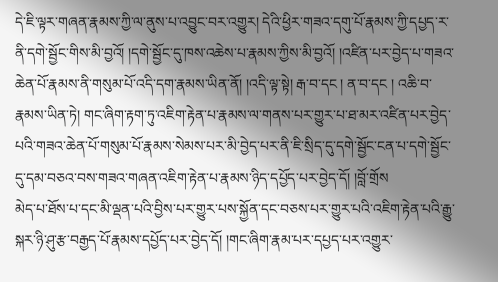དེ་ཇི་ལྟར་གཞན་རྣམས་ཀྱི་ལ་ནུས་པ་འབྱུང་བར་འགྱུར། དེའི་ཕྱིར་གཟའ་དགུ་པོ་རྣམས་ཀྱི་དཔྱད་ར་ནི་དགེ་སྦྱོང་གིས་མི་བྱའོ། །དགེ་སྦྱོང་དུ་ཁས་འཆེས་པ་རྣམས་ཀྱིས་མི་བྱའོ། །འཛིན་པར་བྱེད་པ་གཟའ་ཆེན་པོ་རྣམས་ནི་གསུམ་པོ་འདི་དག་རྣམས་ཡིན་ནོ། །འདི་ལྟ་སྟེ། རྒ་བ་དང ། ན་བ་དང ། འཆི་བ་རྣམས་ཡིན་ཏེ། གང་ཞིག་རྟག་ཏུ་འཇིག་རྟེན་པ་རྣམས་ལ་གནས་པར་གྱུར་པ་ཐ་མར་འཛིན་པར་བྱེད་པའི་གཟའ་ཆེན་པོ་གསུམ་པོ་རྣམས་སེམས་པར་མི་བྱེད་པར་ནི་ཇི་སྲིད་དུ་དགེ་སྦྱོང་ངན་པ་དགེ་སྦྱོང་དུ་དམ་བཅའ་བས་གཟའ་གཞན་འཇིག་རྟེན་པ་རྣམས་ཉིད་དཔྱོད་པར་བྱེད་དོ། །བློ་གྲོས
མེད་པ་ཐོས་པ་དང་མི་ལྡན་པའི་བྱིས་པར་གྱུར་པས་སྐྱོན་དང་བཅས་པར་གྱུར་པའི་འཇིག་རྟེན་པའི་རྒྱུ་སྐར་ཉི་ཤུ་རྩ་བརྒྱད་པོ་རྣམས་དཔྱོད་པར་བྱེད་དོ། །གང་ཞིག་རྣམ་པར་དཔྱད་པར་འགྱུར་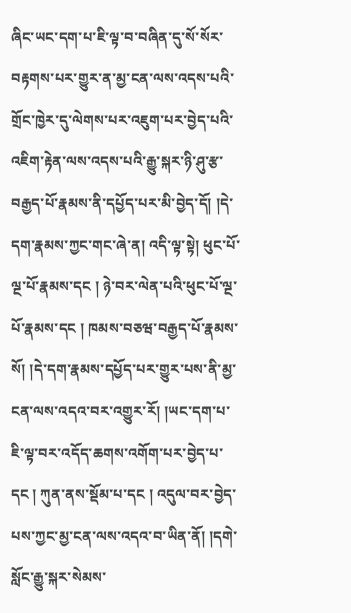ཞིང་ཡང་དག་པ་ཇི་ལྟ་བ་བཞིན་དུ་སོ་སོར་བརྟགས་པར་གྱུར་ན་མྱ་ངན་ལས་འདས་པའི་གྲོང་ཁྱེར་དུ་ལེགས་པར་འཇུག་པར་བྱེད་པའི་འཇིག་རྟེན་ལས་འདས་པའི་རྒྱུ་སྐར་ཉི་ཤུ་རྩ་བརྒྱད་པོ་རྣམས་ནི་དཔྱོད་པར་མི་བྱེད་དོ། །དེ་དག་རྣམས་ཀྱང་གང་ཞེ་ན། འདི་ལྟ་སྟེ། ཕུང་པོ་ལྔ་པོ་རྣམས་དང ། ཉེ་བར་ལེན་པའི་ཕུང་པོ་ལྔ་པོ་རྣམས་དང ། ཁམས་བཅཝ་བརྒྱད་པོ་རྣམས་སོ། །དེ་དག་རྣམས་དཔྱོད་པར་གྱུར་པས་ནི་མྱ་ངན་ལས་འདའ་བར་འགྱུར་རོ། །ཡང་དག་པ་ཇི་ལྟ་བར་འདོད་ཆགས་འགོག་པར་བྱེད་པ་དང ། ཀུན་ནས་སྡོམ་པ་དང ། འདུལ་བར་བྱེད་པས་ཀྱང་མྱ་ངན་ལས་འདའ་བ་ཡིན་ནོ། །དགེ་སློང་རྒྱུ་སྐར་སེམས་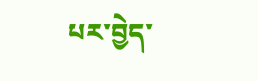པར་བྱེད་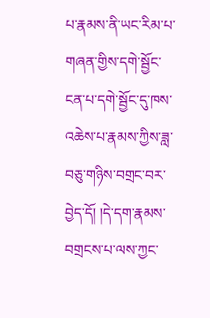པ་རྣམས་ནི་ཡང་རིམ་པ་གཞན་གྱིས་དགེ་སྦྱོང་ངན་པ་དགེ་སྦྱོང་དུ་ཁས་འཆེས་པ་རྣམས་ཀྱིས་ཟླ་བཅུ་གཉིས་བགྲང་བར་བྱེད་དོ། །དེ་དག་རྣམས་བགྲངས་པ་ལས་ཀྱང་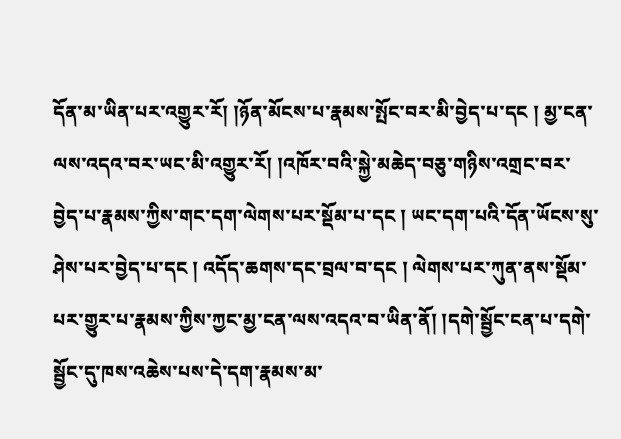དོན་མ་ཡིན་པར་འགྱུར་རོ། །ཉོན་མོངས་པ་རྣམས་སྤོང་བར་མི་བྱེད་པ་དང ། མྱ་ངན་ལས་འདའ་བར་ཡང་མི་འགྱུར་རོ། །འཁོར་བའི་སྐྱེ་མཆེད་བཅུ་གཉིས་འགྲང་བར་བྱེད་པ་རྣམས་ཀྱིས་གང་དག་ལེགས་པར་སྡོམ་པ་དང ། ཡང་དག་པའི་དོན་ཡོངས་སུ་ཤེས་པར་བྱེད་པ་དང ། འདོད་ཆགས་དང་བྲལ་བ་དང ། ལེགས་པར་ཀུན་ནས་སྡོམ་པར་གྱུར་པ་རྣམས་ཀྱིས་ཀྱང་མྱ་ངན་ལས་འདའ་བ་ཡིན་ནོ། །དགེ་སྦྱོང་ངན་པ་དགེ་སྦྱོང་དུ་ཁས་འཆེས་པས་དེ་དག་རྣམས་མ་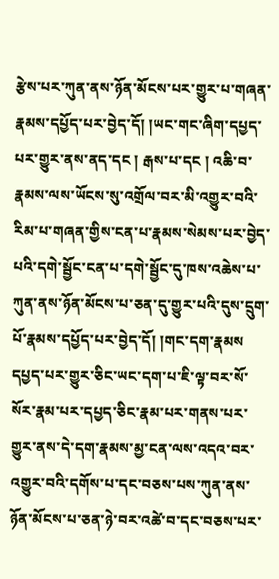རྩེས་པར་ཀུན་ནས་ཉོན་མོངས་པར་གྱུར་པ་གཞན་རྣམས་དཔྱོད་པར་བྱེད་དོ། །ཡང་གང་ཞིག་དཔྱད་པར་གྱུར་ནས་ནད་དང ། རྒས་པ་དང ། འཆི་བ་རྣམས་ལས་ཡོངས་སུ་འགྲོལ་བར་མི་འགྱུར་བའི་རིམ་པ་གཞན་གྱིས་ངན་པ་རྣམས་སེམས་པར་བྱེད་པའི་དགེ་སྦྱོང་ངན་པ་དགེ་སྦྱོང་དུ་ཁས་འཆེས་པ་ཀུན་ནས་ཉོན་མོངས་པ་ཅན་དུ་གྱུར་པའི་དུས་དྲུག་པོ་རྣམས་དཔྱོད་པར་བྱེད་དོ། །གང་དག་རྣམས
དཔྱད་པར་གྱུར་ཅིང་ཡང་དག་པ་ཇི་ལྟ་བར་སོ་སོར་རྣམ་པར་དཔྱད་ཅིང་རྣམ་པར་གནས་པར་གྱུར་ནས་དེ་དག་རྣམས་མྱ་ངན་ལས་འདའ་བར་འགྱུར་བའི་དགོས་པ་དང་བཅས་པས་ཀུན་ནས་ཉོན་མོངས་པ་ཅན་ཉེ་བར་འཚེ་བ་དང་བཅས་པར་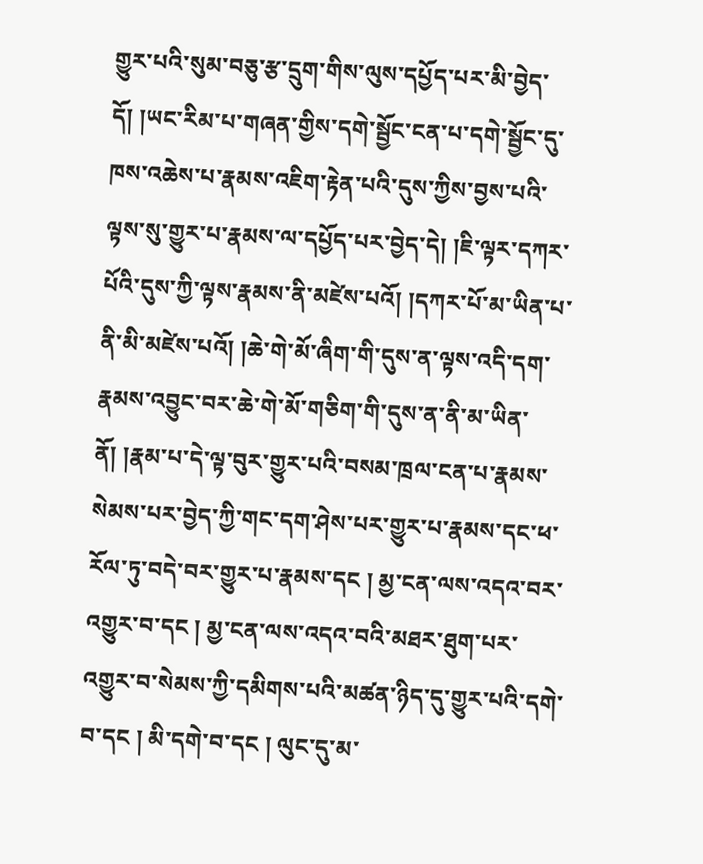གྱུར་པའི་སུམ་བཅུ་རྩ་དྲུག་གིས་ལུས་དཔྱོད་པར་མི་བྱེད་དོ། །ཡང་རིམ་པ་གཞན་གྱིས་དགེ་སྦྱོང་ངན་པ་དགེ་སྦྱོང་དུ་ཁས་འཆེས་པ་རྣམས་འཇིག་རྟེན་པའི་དུས་ཀྱིས་བྱས་པའི་ལྟས་སུ་གྱུར་པ་རྣམས་ལ་དཔྱོད་པར་བྱེད་དེ། །ཇི་ལྟར་དཀར་པོའི་དུས་ཀྱི་ལྟས་རྣམས་ནི་མཛེས་པའོ། །དཀར་པོ་མ་ཡིན་པ་ནི་མི་མཛེས་པའོ། །ཆེ་གེ་མོ་ཞིག་གི་དུས་ན་ལྟས་འདི་དག་རྣམས་འབྱུང་བར་ཆེ་གེ་མོ་གཅིག་གི་དུས་ན་ནི་མ་ཡིན་ནོ། །རྣམ་པ་དེ་ལྟ་བུར་གྱུར་པའི་བསམ་ཁྲལ་ངན་པ་རྣམས་སེམས་པར་བྱེད་ཀྱི་གང་དག་ཤེས་པར་གྱུར་པ་རྣམས་དང་ཕ་རོལ་ཏུ་བདེ་བར་གྱུར་པ་རྣམས་དང ། མྱ་ངན་ལས་འདའ་བར་འགྱུར་བ་དང ། མྱ་ངན་ལས་འདའ་བའི་མཐར་ཐུག་པར་འགྱུར་བ་སེམས་ཀྱི་དམིགས་པའི་མཚན་ཉིད་དུ་གྱུར་པའི་དགེ་བ་དང ། མི་དགེ་བ་དང ། ལུང་དུ་མ་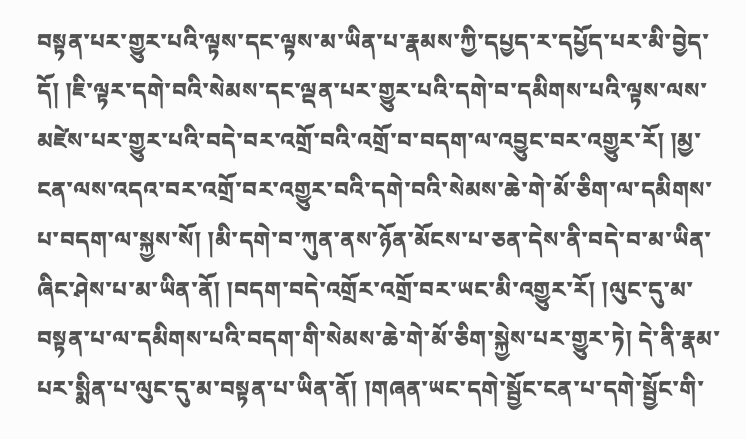བསྟན་པར་གྱུར་པའི་ལྟས་དང་ལྟས་མ་ཡིན་པ་རྣམས་ཀྱི་དཔྱད་ར་དཔྱོད་པར་མི་བྱེད་དོ། །ཇི་ལྟར་དགེ་བའི་སེམས་དང་ལྡན་པར་གྱུར་པའི་དགེ་བ་དམིགས་པའི་ལྟས་ལས་མཛེས་པར་གྱུར་པའི་བདེ་བར་འགྲོ་བའི་འགྲོ་བ་བདག་ལ་འབྱུང་བར་འགྱུར་རོ། །མྱ་ངན་ལས་འདའ་བར་འགྲོ་བར་འགྱུར་བའི་དགེ་བའི་སེམས་ཆེ་གེ་མོ་ཅིག་ལ་དམིགས་པ་བདག་ལ་སྐྱས་སོ། །མི་དགེ་བ་ཀུན་ནས་ཉོན་མོངས་པ་ཅན་དེས་ནི་བདེ་བ་མ་ཡིན་ཞིང་ཤེས་པ་མ་ཡིན་ནོ། །བདག་བདེ་འགྲོར་འགྲོ་བར་ཡང་མི་འགྱུར་རོ། །ལུང་དུ་མ་བསྟན་པ་ལ་དམིགས་པའི་བདག་གི་སེམས་ཆེ་གེ་མོ་ཅིག་སྐྱེས་པར་གྱུར་ཏེ། དེ་ནི་རྣམ་པར་སྨིན་པ་ལུང་དུ་མ་བསྟན་པ་ཡིན་ནོ། །གཞན་ཡང་དགེ་སྦྱོང་ངན་པ་དགེ་སྦྱོང་གི་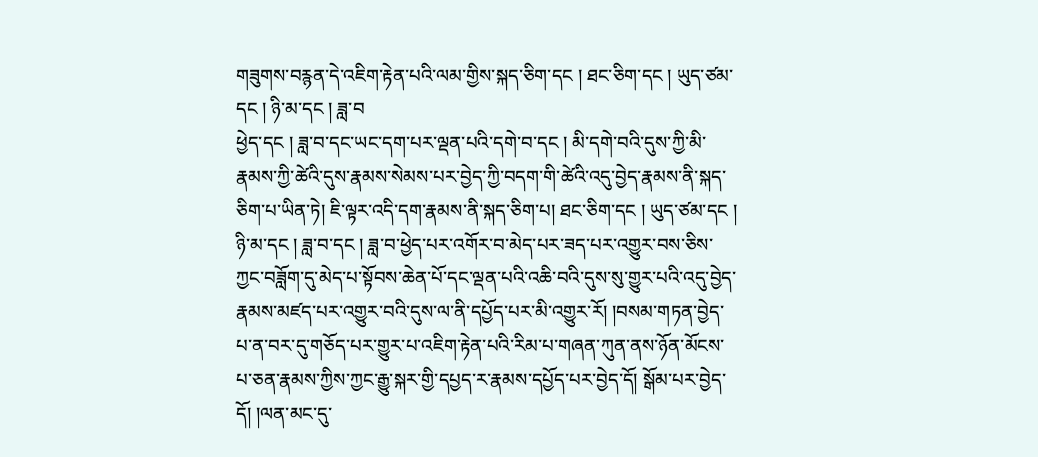གཟུགས་བརྙན་དེ་འཇིག་རྟེན་པའི་ལམ་གྱིས་སྐད་ཅིག་དང ། ཐང་ཅིག་དང ། ཡུད་ཙམ་དང ། ཉི་མ་དང ། ཟླ་བ
ཕྱེད་དང ། ཟླ་བ་དང་ཡང་དག་པར་ལྡན་པའི་དགེ་བ་དང ། མི་དགེ་བའི་དུས་ཀྱི་མི་རྣམས་ཀྱི་ཚེའི་དུས་རྣམས་སེམས་པར་བྱེད་ཀྱི་བདག་གི་ཚེའི་འདུ་བྱེད་རྣམས་ནི་སྐད་ཅིག་པ་ཡིན་ཏེ། ཇི་ལྟར་འདི་དག་རྣམས་ནི་སྐད་ཅིག་པ། ཐང་ཅིག་དང ། ཡུད་ཙམ་དང ། ཉི་མ་དང ། ཟླ་བ་དང ། ཟླ་བ་ཕྱེད་པར་འགོར་བ་མེད་པར་ཟད་པར་འགྱུར་བས་ཅིས་ཀྱང་བཟློག་དུ་མེད་པ་སྟོབས་ཆེན་པོ་དང་ལྡན་པའི་འཆི་བའི་དུས་སུ་གྱུར་པའི་འདུ་བྱེད་རྣམས་མཛད་པར་འགྱུར་བའི་དུས་ལ་ནི་དཔྱོད་པར་མི་འགྱུར་རོ། །བསམ་གཏན་བྱེད་པ་ན་བར་དུ་གཅོད་པར་གྱུར་པ་འཇིག་རྟེན་པའི་རིམ་པ་གཞན་ཀུན་ནས་ཉོན་མོངས་པ་ཅན་རྣམས་ཀྱིས་ཀྱང་རྒྱུ་སྐར་གྱི་དཔྱད་ར་རྣམས་དཔྱོད་པར་བྱེད་དོ། སྒོམ་པར་བྱེད་དོ། །ལན་མང་དུ་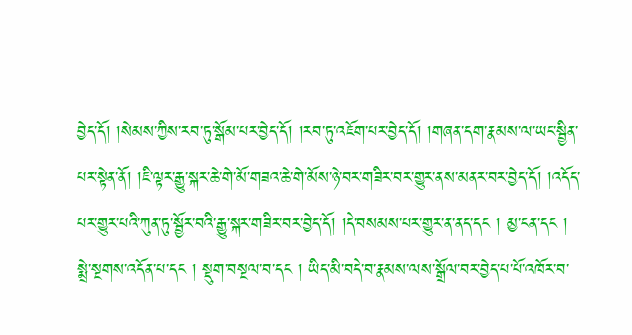བྱེད་དོ། །སེམས་ཀྱིས་རབ་ཏུ་སྒོམ་པར་བྱེད་དོ། །རབ་ཏུ་འཇོག་པར་བྱེད་དོ། །གཞན་དག་རྣམས་ལ་ཡང་སྦྱིན་པར་སྟེན་ནོ། །ཇི་ལྟར་རྒྱུ་སྐར་ཆེ་གེ་མོ་གཟའ་ཆེ་གེ་མོས་ཉེ་བར་གཟིར་བར་གྱུར་ནས་མནར་བར་བྱེད་དོ། །འདོད་པར་གྱུར་པའི་ཀུན་ཏུ་སྦྱོར་བའི་རྒྱུ་སྐར་གཟིར་བར་བྱེད་དོ། །དེ་བསམས་པར་གྱུར་ན་ནད་དང ། མྱ་ངན་དང ། སྨྲེ་སྔགས་འདོན་པ་དང ། སྡུག་བསྔལ་བ་དང ། ཡིད་མི་བདེ་བ་རྣམས་ལས་སྒྲོལ་བར་བྱེད་པ་པོ་འཁོར་བ་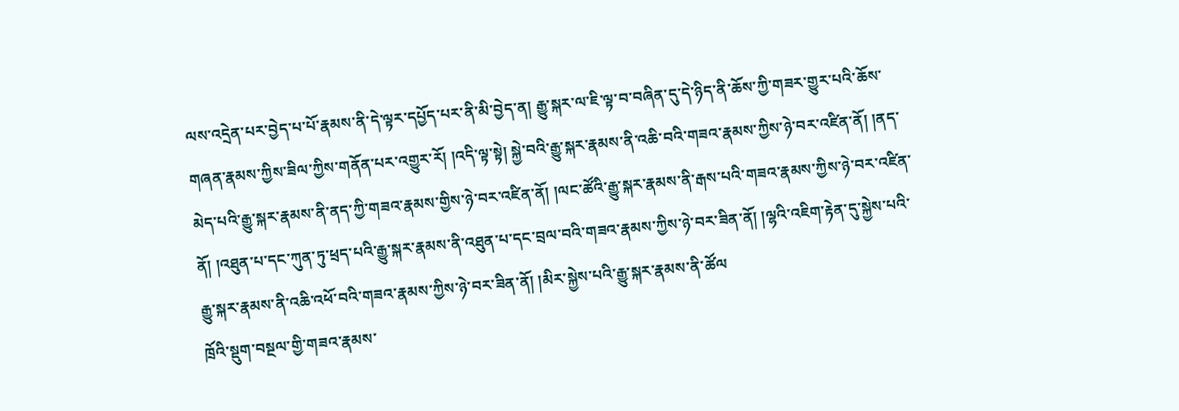ལས་འདྲེན་པར་བྱེད་པ་པོ་རྣམས་ནི་དེ་ལྟར་དཔྱོད་པར་ནི་མི་བྱེད་ན། རྒྱུ་སྐར་ལ་ཇི་ལྟ་བ་བཞིན་དུ་དེ་ཉིད་ནི་ཆོས་ཀྱི་གཟར་གྱུར་པའི་ཆོས་གཞན་རྣམས་ཀྱིས་ཟིལ་ཀྱིས་གནོན་པར་འགྱུར་རོ། །འདི་ལྟ་སྟེ། སྐྱེ་བའི་རྒྱུ་སྐར་རྣམས་ནི་འཆི་བའི་གཟའ་རྣམས་ཀྱིས་ཉེ་བར་འཛིན་ནོ། །ནད་མེད་པའི་རྒྱུ་སྐར་རྣམས་ནི་ནད་ཀྱི་གཟའ་རྣམས་གྱིས་ཉེ་བར་འཛིན་ནོ། །ལང་ཚོའི་རྒྱུ་སྐར་རྣམས་ནི་རྒས་པའི་གཟའ་རྣམས་ཀྱིས་ཉེ་བར་འཛིན་ནོ། །འཐུན་པ་དང་ཀུན་ཏུ་ཕྲད་པའི་རྒྱུ་སྐར་རྣམས་ནི་འཐུན་པ་དང་བྲལ་བའི་གཟའ་རྣམས་ཀྱིས་ཉེ་བར་ཟིན་ནོ། །ལྷའི་འཇིག་རྟེན་དུ་སྐྱེས་པའི་རྒྱུ་སྐར་རྣམས་ནི་འཆི་འཕོ་བའི་གཟའ་རྣམས་ཀྱིས་ཉེ་བར་ཟིན་ནོ། །མིར་སྐྱེས་པའི་རྒྱུ་སྐར་རྣམས་ནི་ཚོལ
ཁྲོའི་སྡུག་བསྔལ་གྱི་གཟའ་རྣམས་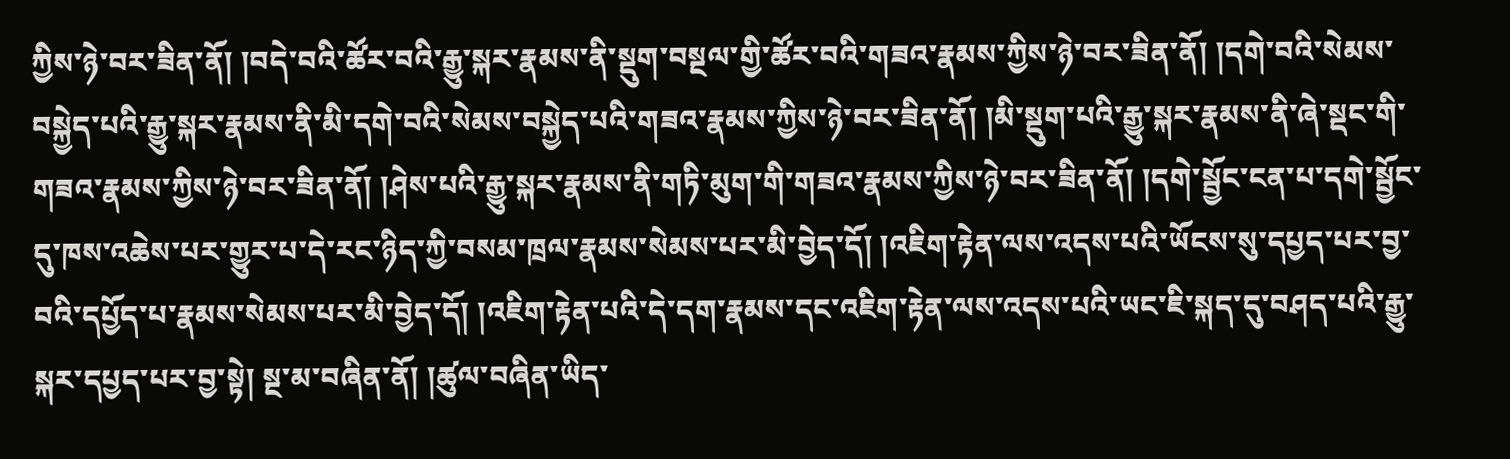ཀྱིས་ཉེ་བར་ཟིན་ནོ། །བདེ་བའི་ཚོར་བའི་རྒྱུ་སྐར་རྣམས་ནི་སྡུག་བསྔལ་གྱི་ཚོར་བའི་གཟའ་རྣམས་ཀྱིས་ཉེ་བར་ཟིན་ནོ། །དགེ་བའི་སེམས་བསྐྱེད་པའི་རྒྱུ་སྐར་རྣམས་ནི་མི་དགེ་བའི་སེམས་བསྐྱེད་པའི་གཟའ་རྣམས་ཀྱིས་ཉེ་བར་ཟིན་ནོ། །མི་སྡུག་པའི་རྒྱུ་སྐར་རྣམས་ནི་ཞེ་སྡང་གི་གཟའ་རྣམས་ཀྱིས་ཉེ་བར་ཟིན་ནོ། །ཤེས་པའི་རྒྱུ་སྐར་རྣམས་ནི་གཏི་མུག་གི་གཟའ་རྣམས་ཀྱིས་ཉེ་བར་ཟིན་ནོ། །དགེ་སྦྱོང་ངན་པ་དགེ་སྦྱོང་དུ་ཁས་འཆེས་པར་གྱུར་པ་དེ་རང་ཉིད་ཀྱི་བསམ་ཁྲལ་རྣམས་སེམས་པར་མི་བྱེད་དོ། །འཇིག་རྟེན་ལས་འདས་པའི་ཡོངས་སུ་དཔྱད་པར་བྱ་བའི་དཔྱོད་པ་རྣམས་སེམས་པར་མི་བྱེད་དོ། །འཇིག་རྟེན་པའི་དེ་དག་རྣམས་དང་འཇིག་རྟེན་ལས་འདས་པའི་ཡང་ཇི་སྐད་དུ་བཤད་པའི་རྒྱུ་སྐར་དཔྱད་པར་བྱ་སྟེ། སྔ་མ་བཞིན་ནོ། །ཚུལ་བཞིན་ཡིད་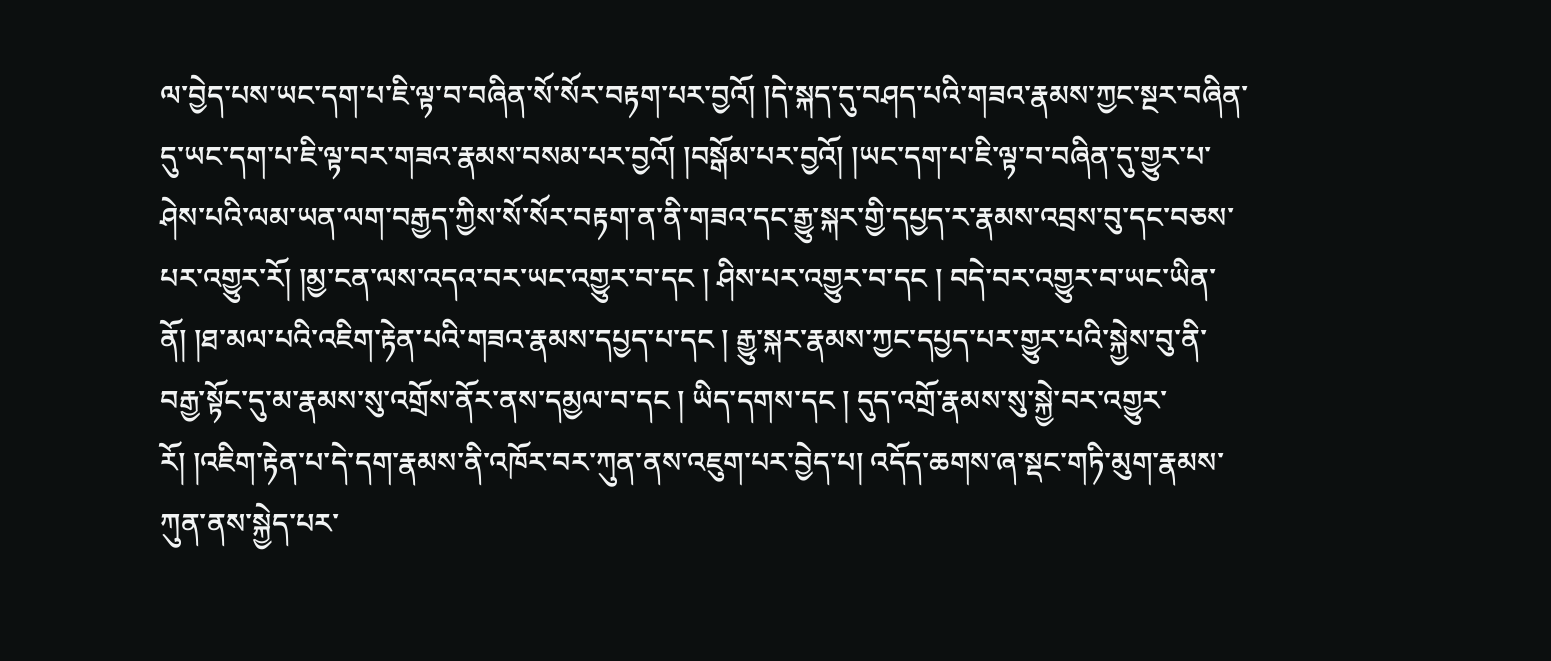ལ་བྱེད་པས་ཡང་དག་པ་ཇི་ལྟ་བ་བཞིན་སོ་སོར་བརྟག་པར་བྱའོ། །དེ་སྐད་དུ་བཤད་པའི་གཟའ་རྣམས་ཀྱང་སྔར་བཞིན་དུ་ཡང་དག་པ་ཇི་ལྟ་བར་གཟའ་རྣམས་བསམ་པར་བྱའོ། །བསྒོམ་པར་བྱའོ། །ཡང་དག་པ་ཇི་ལྟ་བ་བཞིན་དུ་གྱུར་པ་ཤེས་པའི་ལམ་ཡན་ལག་བརྒྱད་ཀྱིས་སོ་སོར་བརྟག་ན་ནི་གཟའ་དང་རྒྱུ་སྐར་གྱི་དཔྱད་ར་རྣམས་འབྲས་བུ་དང་བཅས་པར་འགྱུར་རོ། །མྱ་ངན་ལས་འདའ་བར་ཡང་འགྱུར་བ་དང ། ཤིས་པར་འགྱུར་བ་དང ། བདེ་བར་འགྱུར་བ་ཡང་ཡིན་ནོ། །ཐ་མལ་པའི་འཇིག་རྟེན་པའི་གཟའ་རྣམས་དཔྱད་པ་དང ། རྒྱུ་སྐར་རྣམས་ཀྱང་དཔྱད་པར་གྱུར་པའི་སྐྱེས་བུ་ནི་བརྒྱ་སྟོང་དུ་མ་རྣམས་སུ་འགྲོས་ནོར་ནས་དམྱལ་བ་དང ། ཡིད་དགས་དང ། དུད་འགྲོ་རྣམས་སུ་སྐྱེ་བར་འགྱུར་རོ། །འཇིག་རྟེན་པ་དེ་དག་རྣམས་ནི་འཁོར་བར་ཀུན་ནས་འཇུག་པར་བྱེད་པ། འདོད་ཆགས་ཞ་སྡང་གཏི་མུག་རྣམས་ཀུན་ནས་སྐྱེད་པར་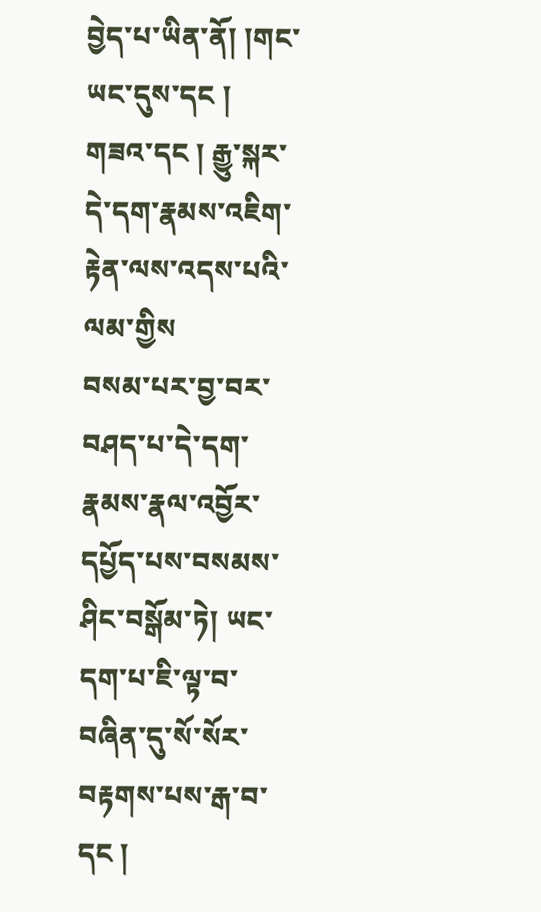བྱེད་པ་ཡིན་ནོ། །གང་ཡང་དུས་དང ། གཟའ་དང ། རྒྱུ་སྐར་དེ་དག་རྣམས་འཇིག་རྟེན་ལས་འདས་པའི་ལམ་གྱིས
བསམ་པར་བྱ་བར་བཤད་པ་དེ་དག་རྣམས་རྣལ་འབྱོར་དཔྱོད་པས་བསམས་ཤིང་བསྒོམ་ཏེ། ཡང་དག་པ་ཇི་ལྟ་བ་བཞིན་དུ་སོ་སོར་བརྟགས་པས་རྒ་བ་དང །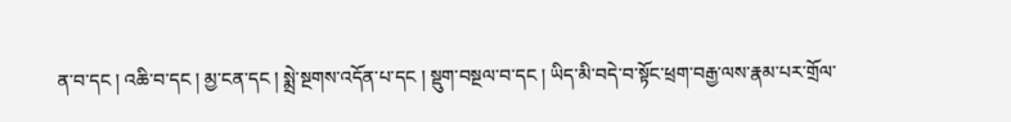ན་བ་དང ། འཆི་བ་དང ། མྱ་ངན་དང ། སྨྲེ་སྔགས་འདོན་པ་དང ། སྡུག་བསྔལ་བ་དང ། ཡིད་མི་བདེ་བ་སྟོང་ཕྲག་བརྒྱ་ལས་རྣམ་པར་གྲོལ་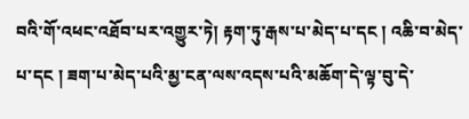བའི་གོ་འཕང་འཐོབ་པར་འགྱུར་ཏེ། རྟག་ཏུ་རྒས་པ་མེད་པ་དང ། འཆི་བ་མེད་པ་དང ། ཟག་པ་མེད་པའི་མྱ་ངན་ལས་འདས་པའི་མཆོག་དེ་ལྟ་བུ་དེ་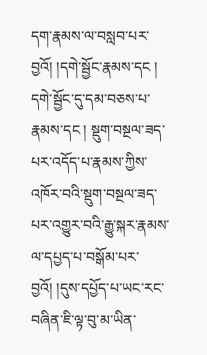དག་རྣམས་ལ་བསླབ་པར་བྱའོ། །དགེ་སྦྱོང་རྣམས་དང ། དགེ་སྦྱོང་དུ་དམ་བཅས་པ་རྣམས་དང ། སྡུག་བསྔལ་ཟད་པར་འདོད་པ་རྣམས་ཀྱིས་འཁོར་བའི་སྡུག་བསྔལ་ཟད་པར་འགྱུར་བའི་རྒྱུ་སྐར་རྣམས་ལ་དཔྱད་པ་བསྒོམ་པར་བྱའོ། །དུས་དཔྱོད་པ་ཡང་རང་བཞིན་ཇི་ལྟ་བུ་མ་ཡིན་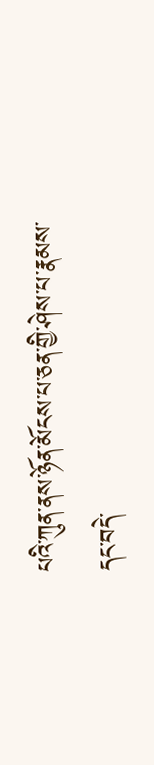པའི་ཀུན་ནས་ཉོན་མོངས་པ་ཅན་གྱི་ཤེས་པ་རྣམས་དང་བདེ་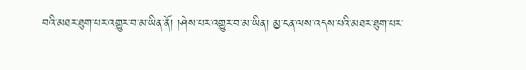བའི་མཐར་ཐུག་པར་འགྱུར་བ་མ་ཡིན་ནོ། །ཤེས་པར་འགྱུར་བ་མ་ཡིན། མྱ་ངན་ལས་འདས་པའི་མཐར་ཐུག་པར་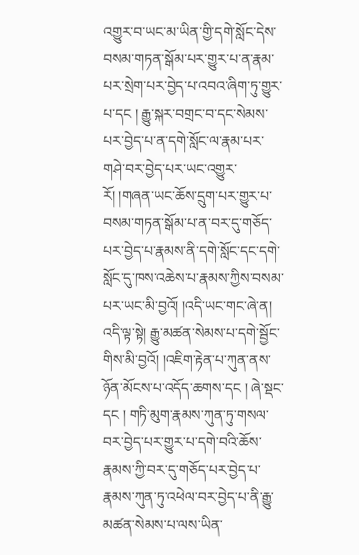འགྱུར་བ་ཡང་མ་ཡིན་གྱི་དགེ་སློང་དེས་བསམ་གཏན་སྒོམ་པར་གྱུར་པ་ན་རྣམ་པར་སྲེག་པར་བྱེད་པ་འབའ་ཞིག་ཏུ་གྱུར་པ་དང ། རྒྱུ་སྐར་བགྲང་བ་དང་སེམས་པར་བྱེད་པ་ན་དགེ་སློང་ལ་རྣམ་པར་གཤེ་བར་བྱེད་པར་ཡང་འགྱུར་རོ། །གཞན་ཡང་ཆོས་དྲུག་པར་གྱུར་པ་བསམ་གཏན་སྒོམ་པ་ན་བར་དུ་གཅོད་པར་བྱེད་པ་རྣམས་ནི་དགེ་སློང་དང་དགེ་སློང་དུ་ཁས་འཆེས་པ་རྣམས་ཀྱིས་བསམ་པར་ཡང་མི་བྱའོ། །འདི་ཡང་གང་ཞེ་ན། འདི་ལྟ་སྟེ། རྒྱུ་མཚན་སེམས་པ་དགེ་སྦྱོང་གིས་མི་བྱའོ། །འཇིག་རྟེན་པ་ཀུན་ནས་ཉོན་མོངས་པ་འདོད་ཆགས་དང ། ཞེ་སྡང་དང ། གཏི་མུག་རྣམས་ཀུན་ཏུ་གསལ་བར་བྱེད་པར་གྱུར་པ་དགེ་བའི་ཆོས་རྣམས་ཀྱི་བར་དུ་གཅོད་པར་བྱེད་པ་རྣམས་ཀུན་ཏུ་འཕེལ་བར་བྱེད་པ་ནི་རྒྱུ་མཚན་སེམས་པ་ལས་ཡིན་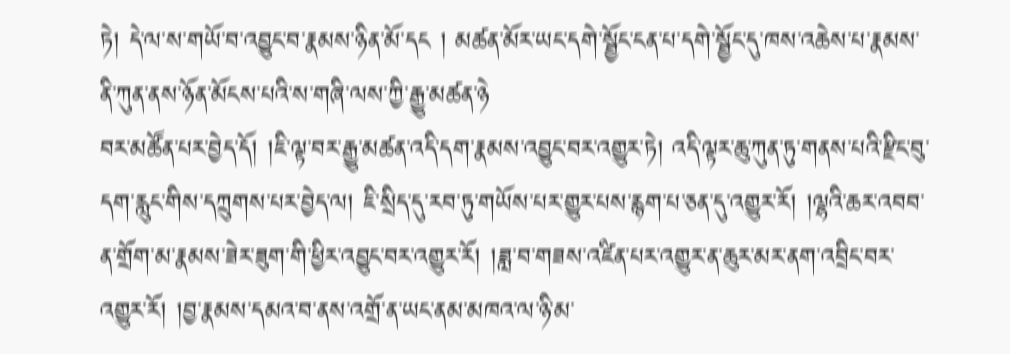ཏེ། དེ་ལ་ས་གཡོ་བ་འབྱུང་བ་རྣམས་ཉིན་མོ་དང ། མཚན་མོར་ཡང་དགེ་སྦྱོང་ངན་པ་དགེ་སྦྱོང་དུ་ཁས་འཆེས་པ་རྣམས་ནི་ཀུན་ནས་ཉོན་མོངས་པའི་ས་གཞི་ལས་ཀྱི་རྒྱུ་མཚན་ཉེ
བར་མཚོན་པར་བྱེད་དོ། །ཇི་ལྟ་བར་རྒྱུ་མཚན་འདི་དག་རྣམས་འབྱུང་བར་འགྱུར་ཏེ། འདི་ལྟར་ཆུ་ཀུན་ཏུ་གནས་པའི་རྫིང་བུ་དག་རླུང་གིས་དཀྲུགས་པར་བྱེད་ལ། ཇི་སྲིད་དུ་རབ་ཏུ་གཡོས་པར་གྱུར་པས་རྙག་པ་ཅན་དུ་འགྱུར་རོ། །ལྷའི་ཆར་འབབ་ན་གྲོག་མ་རྣམས་ཟེར་ཟུག་གི་ཕྱིར་འབྱུང་བར་འགྱུར་རོ། །ཟླ་བ་གཟས་འཛིན་པར་འགྱུར་ན་ཆུར་མར་ནག་འབྲིང་བར་འགྱུར་རོ། །བྱ་རྣམས་དམའ་བ་ནས་འགྲོ་ན་ཡང་ནམ་མཁའ་ལ་ཉི་མ་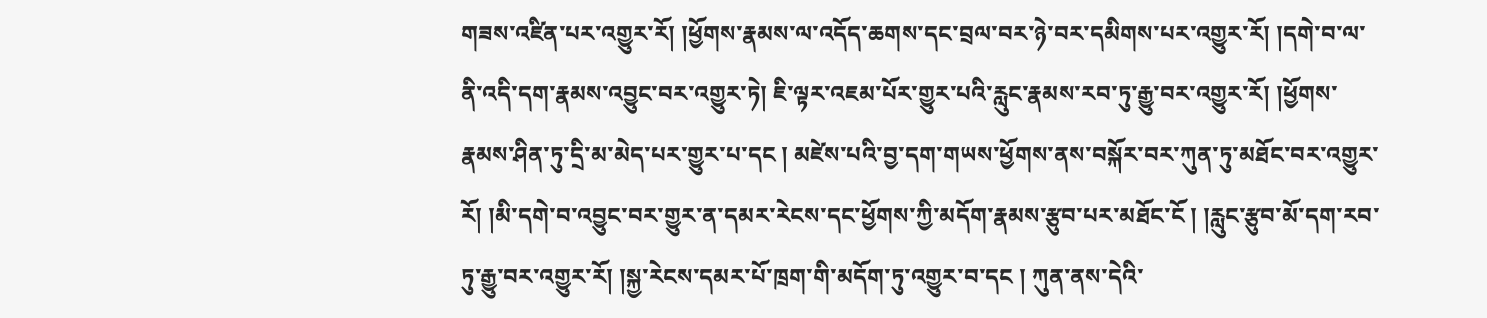གཟས་འཛིན་པར་འགྱུར་རོ། །ཕྱོགས་རྣམས་ལ་འདོད་ཆགས་དང་བྲལ་བར་ཉེ་བར་དམིགས་པར་འགྱུར་རོ། །དགེ་བ་ལ་ནི་འདི་དག་རྣམས་འབྱུང་བར་འགྱུར་ཏེ། ཇི་ལྟར་འཇམ་པོར་གྱུར་པའི་རླུང་རྣམས་རབ་ཏུ་རྒྱུ་བར་འགྱུར་རོ། །ཕྱོགས་རྣམས་ཤིན་ཏུ་དྲི་མ་མེད་པར་གྱུར་པ་དང ། མཛེས་པའི་བྱ་དག་གཡས་ཕྱོགས་ནས་བསྐོར་བར་ཀུན་ཏུ་མཐོང་བར་འགྱུར་རོ། །མི་དགེ་བ་འབྱུང་བར་གྱུར་ན་དམར་རེངས་དང་ཕྱོགས་ཀྱི་མདོག་རྣམས་རྩུབ་པར་མཐོང་ངོ ། །རླུང་རྩུབ་མོ་དག་རབ་ཏུ་རྒྱུ་བར་འགྱུར་རོ། །སྐྱ་རེངས་དམར་པོ་ཁྲག་གི་མདོག་ཏུ་འགྱུར་བ་དང ། ཀུན་ནས་དེའི་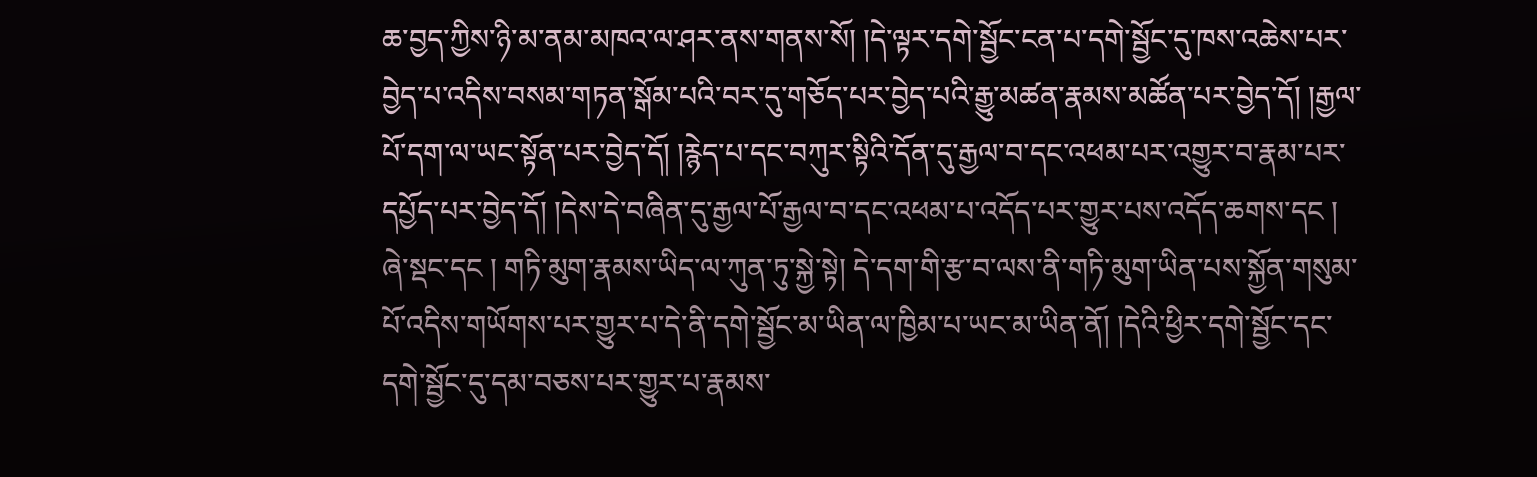ཆ་བྱད་ཀྱིས་ཉི་མ་ནམ་མཁའ་ལ་ཤར་ནས་གནས་སོ། །དེ་ལྟར་དགེ་སྦྱོང་ངན་པ་དགེ་སྦྱོང་དུ་ཁས་འཆེས་པར་བྱེད་པ་འདིས་བསམ་གཏན་སྒོམ་པའི་བར་དུ་གཅོད་པར་བྱེད་པའི་རྒྱུ་མཚན་རྣམས་མཚོན་པར་བྱེད་དོ། །རྒྱལ་པོ་དག་ལ་ཡང་སྟོན་པར་བྱེད་དོ། །རྙེད་པ་དང་བཀུར་སྟིའི་དོན་དུ་རྒྱལ་བ་དང་འཕམ་པར་འགྱུར་བ་རྣམ་པར་དཔྱོད་པར་བྱེད་དོ། །དེས་དེ་བཞིན་དུ་རྒྱལ་པོ་རྒྱལ་བ་དང་འཕམ་པ་འདོད་པར་གྱུར་པས་འདོད་ཆགས་དང ། ཞེ་སྡང་དང ། གཏི་མུག་རྣམས་ཡིད་ལ་ཀུན་ཏུ་སྐྱེ་སྟེ། དེ་དག་གི་རྩ་བ་ལས་ནི་གཏི་མུག་ཡིན་པས་སྐྱོན་གསུམ་པོ་འདིས་གཡོགས་པར་གྱུར་པ་དེ་ནི་དགེ་སྦྱོང་མ་ཡིན་ལ་ཁྱིམ་པ་ཡང་མ་ཡིན་ནོ། །དེའི་ཕྱིར་དགེ་སྦྱོང་དང་དགེ་སྦྱོང་དུ་དམ་བཅས་པར་གྱུར་པ་རྣམས་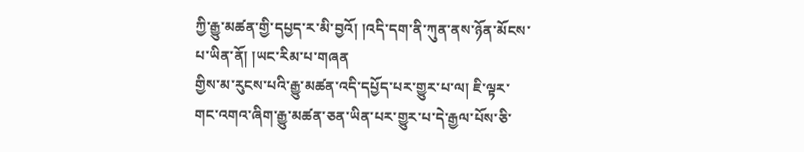ཀྱི་རྒྱུ་མཚན་གྱི་དཔྱད་ར་མི་བྱའོ། །འདི་དག་ནི་ཀུན་ནས་ཉོན་མོངས་པ་ཡིན་ནོ། །ཡང་རིམ་པ་གཞན
གྱིས་མ་རུངས་པའི་རྒྱུ་མཚན་འདི་དཔྱོད་པར་གྱུར་པ་ལ། ཇི་ལྟར་གང་འགའ་ཞིག་རྒྱུ་མཚན་ཅན་ཡིན་པར་གྱུར་པ་དེ་རྒྱལ་པོས་ཅི་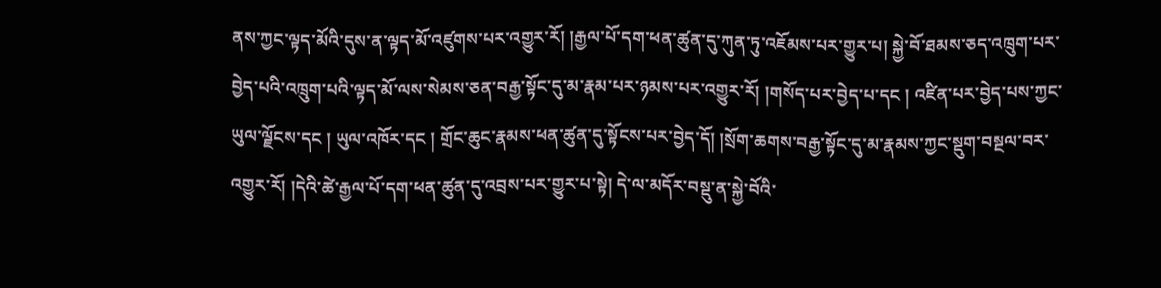ནས་ཀྱང་ལྟད་མོའི་དུས་ན་ལྟད་མོ་འཛུགས་པར་འགྱུར་རོ། །རྒྱལ་པོ་དག་ཕན་ཚུན་དུ་ཀུན་ཏུ་འཇོམས་པར་གྱུར་པ། སྐྱེ་བོ་ཐམས་ཅད་འཁྲུག་པར་བྱེད་པའི་འཁྲུག་པའི་ལྟད་མོ་ལས་སེམས་ཅན་བརྒྱ་སྟོང་དུ་མ་རྣམ་པར་ཉམས་པར་འགྱུར་རོ། །གསོད་པར་བྱེད་པ་དང ། འཛིན་པར་བྱེད་པས་ཀྱང་ཡུལ་ལྗོངས་དང ། ཡུལ་འཁོར་དང ། གྲོང་ཆུང་རྣམས་ཕན་ཚུན་དུ་སྟོངས་པར་བྱེད་དོ། །སྲོག་ཆགས་བརྒྱ་སྟོང་དུ་མ་རྣམས་ཀྱང་སྡུག་བསྔལ་བར་འགྱུར་རོ། །དེའི་ཚེ་རྒྱལ་པོ་དག་ཕན་ཚུན་དུ་འབྲས་པར་གྱུར་པ་སྟེ། དེ་ལ་མདོར་བསྡུ་ན་སྐྱེ་བོའི་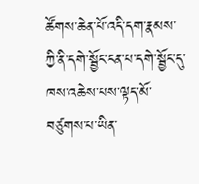ཚོགས་ཆེན་པོ་འདི་དག་རྣམས་ཀྱི་ནི་དགེ་སྦྱོང་ངན་པ་དགེ་སྦྱོང་དུ་ཁས་འཆེས་པས་ལྟད་མོ་བཙུགས་པ་ཡིན་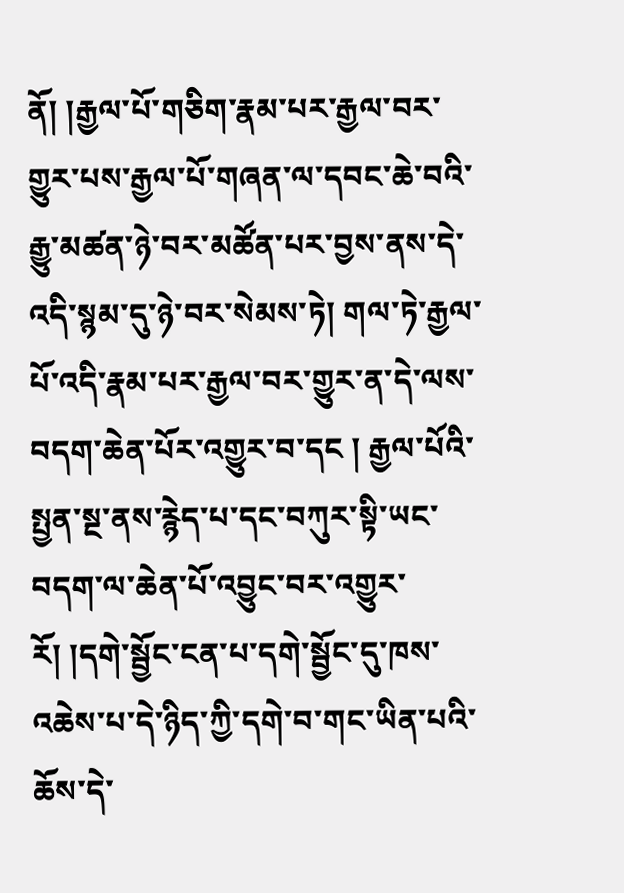ནོ། །རྒྱལ་པོ་གཅིག་རྣམ་པར་རྒྱལ་བར་གྱུར་པས་རྒྱལ་པོ་གཞན་ལ་དབང་ཆེ་བའི་རྒྱུ་མཚན་ཉེ་བར་མཚོན་པར་བྱས་ནས་དེ་འདི་སྙམ་དུ་ཉེ་བར་སེམས་ཏེ། གལ་ཏེ་རྒྱལ་པོ་འདི་རྣམ་པར་རྒྱལ་བར་གྱུར་ན་དེ་ལས་བདག་ཆེན་པོར་འགྱུར་བ་དང ། རྒྱལ་པོའི་སྤྱན་སྔ་ནས་རྙེད་པ་དང་བཀུར་སྟི་ཡང་བདག་ལ་ཆེན་པོ་འབྱུང་བར་འགྱུར་རོ། །དགེ་སྦྱོང་ངན་པ་དགེ་སྦྱོང་དུ་ཁས་འཆེས་པ་དེ་ཉིད་ཀྱི་དགེ་བ་གང་ཡིན་པའི་ཆོས་དེ་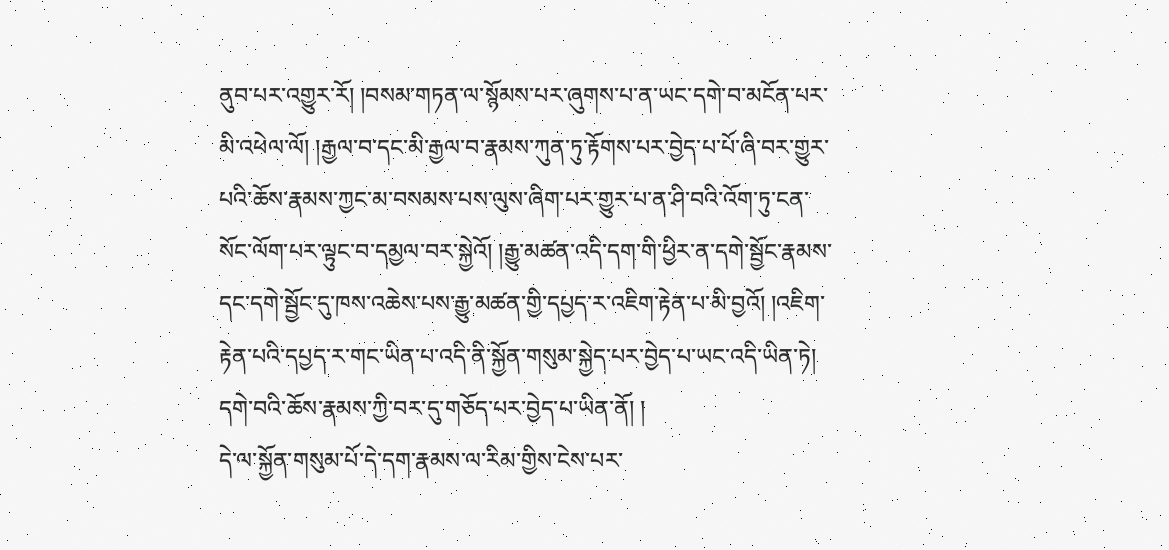ནུབ་པར་འགྱུར་རོ། །བསམ་གཏན་ལ་སྙོམས་པར་ཞུགས་པ་ན་ཡང་དགེ་བ་མངོན་པར་མི་འཕེལ་ལོ། །རྒྱལ་བ་དང་མི་རྒྱལ་བ་རྣམས་ཀུན་ཏུ་རྟོགས་པར་བྱེད་པ་པོ་ཞི་བར་གྱུར་པའི་ཆོས་རྣམས་ཀྱང་མ་བསམས་པས་ལུས་ཞིག་པར་གྱུར་པ་ན་ཤི་བའི་འོག་ཏུ་ངན་སོང་ལོག་པར་ལྟུང་བ་དམྱལ་བར་སྐྱེའོ། །རྒྱུ་མཚན་འདི་དག་གི་ཕྱིར་ན་དགེ་སྦྱོང་རྣམས་དང་དགེ་སྦྱོང་དུ་ཁས་འཆེས་པས་རྒྱུ་མཚན་གྱི་དཔྱད་ར་འཇིག་རྟེན་པ་མི་བྱའོ། །འཇིག་རྟེན་པའི་དཔྱད་ར་གང་ཡིན་པ་འདི་ནི་སྐྱོན་གསུམ་སྐྱེད་པར་བྱེད་པ་ཡང་འདི་ཡིན་ཏེ། དགེ་བའི་ཆོས་རྣམས་ཀྱི་བར་དུ་གཅོད་པར་བྱེད་པ་ཡིན་ནོ། །
དེ་ལ་སྐྱོན་གསུམ་པོ་དེ་དག་རྣམས་ལ་རིམ་གྱིས་ངེས་པར་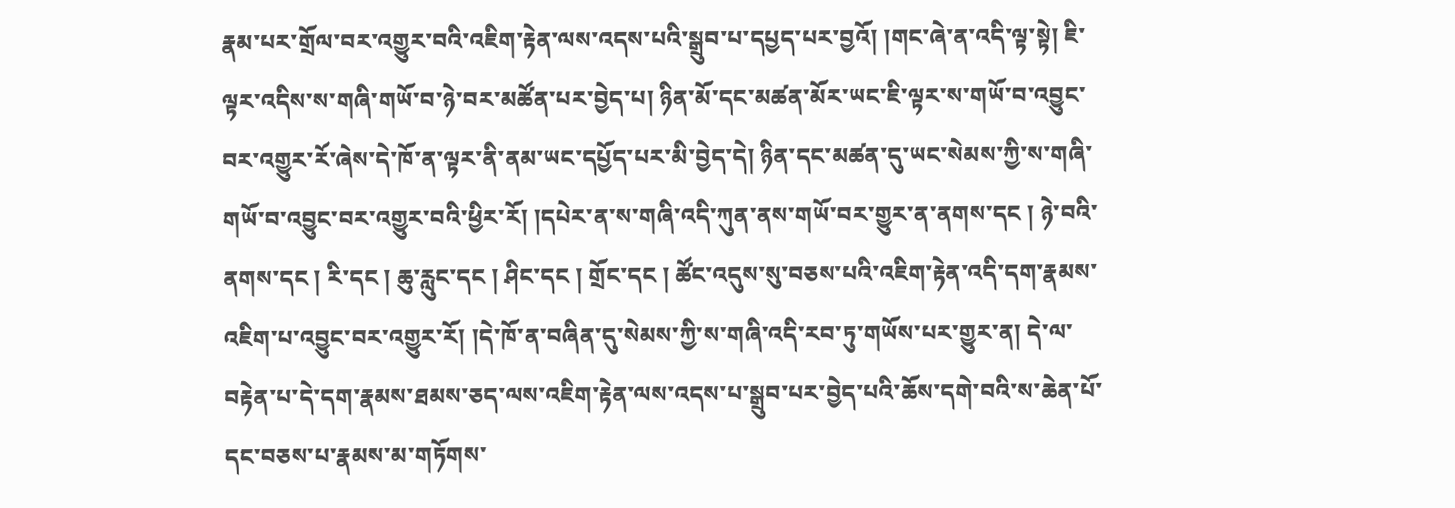རྣམ་པར་གྲོལ་བར་འགྱུར་བའི་འཇིག་རྟེན་ལས་འདས་པའི་སྒྲུབ་པ་དཔྱད་པར་བྱའོ། །གང་ཞེ་ན་འདི་ལྟ་སྟེ། ཇི་ལྟར་འདིས་ས་གཞི་གཡོ་བ་ཉེ་བར་མཚོན་པར་བྱེད་པ། ཉིན་མོ་དང་མཚན་མོར་ཡང་ཇི་ལྟར་ས་གཡོ་བ་འབྱུང་བར་འགྱུར་རོ་ཞེས་དེ་ཁོ་ན་ལྟར་ནི་ནམ་ཡང་དཔྱོད་པར་མི་བྱེད་དེ། ཉིན་དང་མཚན་དུ་ཡང་སེམས་ཀྱི་ས་གཞི་གཡོ་བ་འབྱུང་བར་འགྱུར་བའི་ཕྱིར་རོ། །དཔེར་ན་ས་གཞི་འདི་ཀུན་ནས་གཡོ་བར་གྱུར་ན་ནགས་དང ། ཉེ་བའི་ནགས་དང ། རི་དང ། ཆུ་རླུང་དང ། ཤིང་དང ། གྲོང་དང ། ཚོང་འདུས་སུ་བཅས་པའི་འཇིག་རྟེན་འདི་དག་རྣམས་འཇིག་པ་འབྱུང་བར་འགྱུར་རོ། །དེ་ཁོ་ན་བཞིན་དུ་སེམས་ཀྱི་ས་གཞི་འདི་རབ་ཏུ་གཡོས་པར་གྱུར་ན། དེ་ལ་བརྟེན་པ་དེ་དག་རྣམས་ཐམས་ཅད་ལས་འཇིག་རྟེན་ལས་འདས་པ་སྒྲུབ་པར་བྱེད་པའི་ཆོས་དགེ་བའི་ས་ཆེན་པོ་དང་བཅས་པ་རྣམས་མ་གཏོགས་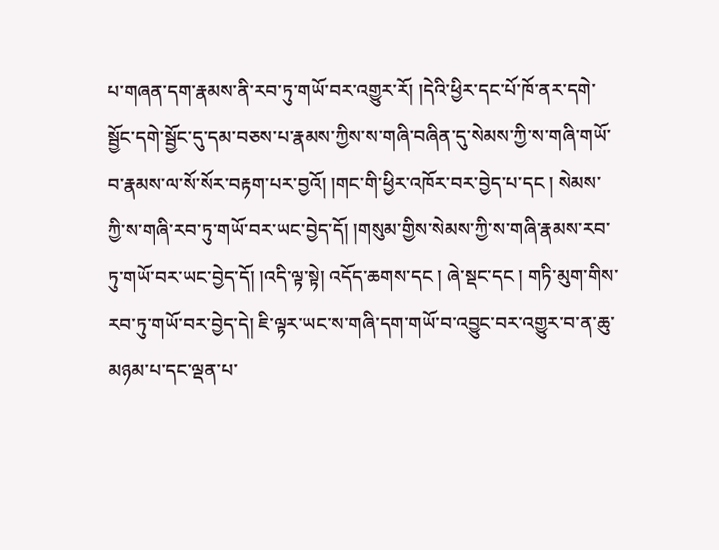པ་གཞན་དག་རྣམས་ནི་རབ་ཏུ་གཡོ་བར་འགྱུར་རོ། །དེའི་ཕྱིར་དང་པོ་ཁོ་ནར་དགེ་སྦྱོང་དགེ་སྦྱོང་དུ་དམ་བཅས་པ་རྣམས་ཀྱིས་ས་གཞི་བཞིན་དུ་སེམས་ཀྱི་ས་གཞི་གཡོ་བ་རྣམས་ལ་སོ་སོར་བརྟག་པར་བྱའོ། །གང་གི་ཕྱིར་འཁོར་བར་བྱེད་པ་དང ། སེམས་ཀྱི་ས་གཞི་རབ་ཏུ་གཡོ་བར་ཡང་བྱེད་དོ། །གསུམ་གྱིས་སེམས་ཀྱི་ས་གཞི་རྣམས་རབ་ཏུ་གཡོ་བར་ཡང་བྱེད་དོ། །འདི་ལྟ་སྟེ། འདོད་ཆགས་དང ། ཞེ་སྡང་དང ། གཏི་མུག་གིས་རབ་ཏུ་གཡོ་བར་བྱེད་དེ། ཇི་ལྟར་ཡང་ས་གཞི་དག་གཡོ་བ་འབྱུང་བར་འགྱུར་བ་ན་ཆུ་མཉམ་པ་དང་ལྡན་པ་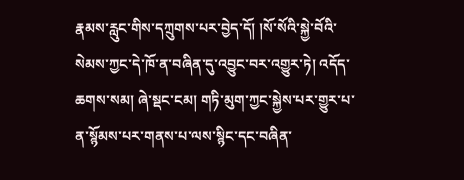རྣམས་རླུང་གིས་དཀྲུགས་པར་བྱེད་དོ། །སོ་སོའི་སྐྱེ་བོའི་སེམས་ཀྱང་དེ་ཁོ་ན་བཞིན་དུ་འབྱུང་བར་འགྱུར་ཏེ། འདོད་ཆགས་སམ། ཞེ་སྡང་ངམ། གཏི་མུག་ཀྱང་སྐྱེས་པར་གྱུར་པ་ན་སྙོམས་པར་གནས་པ་ལས་སྙིང་དང་བཞིན་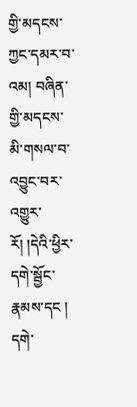གྱི་མདངས་ཀྱང་དམར་བ་འམ། བཞིན་གྱི་མདངས་མི་གསལ་བ་འབྱུང་བར་འགྱུར་རོ། །དེའི་ཕྱིར་དགེ་སྦྱོང་རྣམས་དང ། དགེ་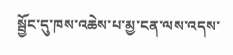སྦྱོང་དུ་ཁས་འཆེས་པ་མྱ་ངན་ལས་འདས་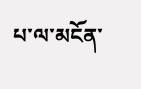པ་ལ་མངོན་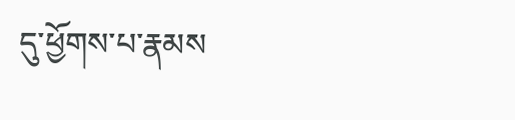དུ་ཕྱོགས་པ་རྣམས